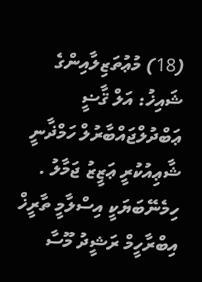(18) މުޢުތަޒިލާއިންގެ ޝައިޚު: އަލް ޤާޟީ ޢަބްދުލްޖައްބާރުލް ހަމްޛާނީ
ޝާޢިއުކުރީ ޢަޒީޒު ޖަމާލު . ހިމެނޭބަޔަކީ އިސްލާމީ ތާރީޚް
އިބްރާހީމް ރަޝީދު މޫސާ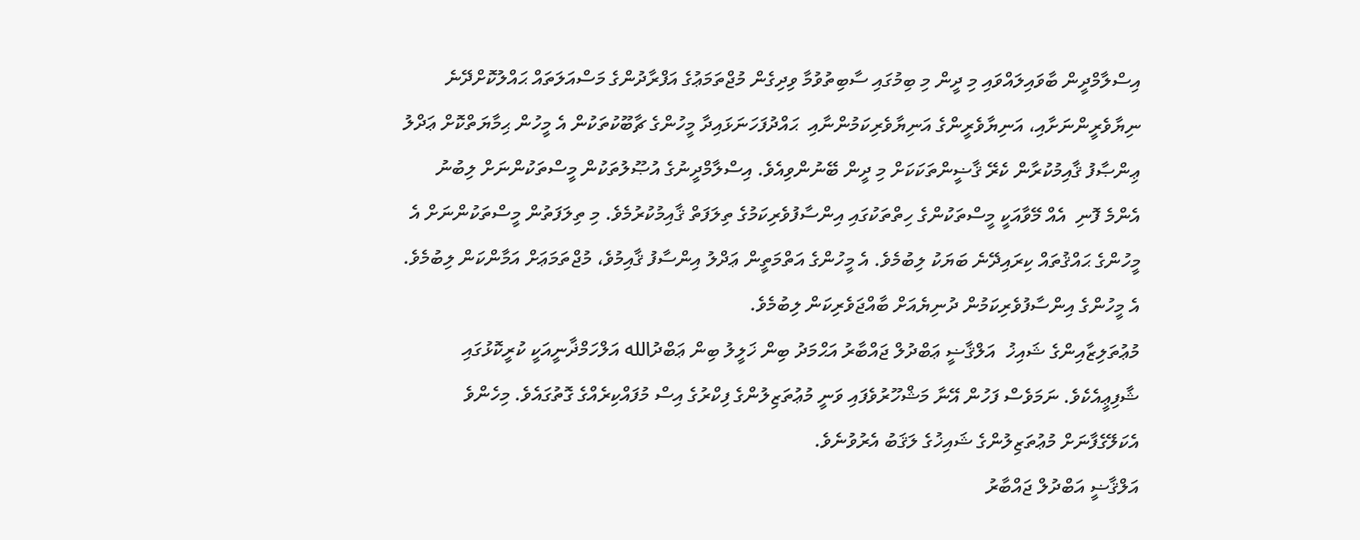އިސްލާމްދީން ބާވައިލައްވައި މި ދީން މި ބިމުގައި ސާބިތުވުމާ ވިދިގެން މުޖްތަމަޢުގެ އަފްރާދުންގެ މަސްއަލަތައް ޙައްލުކޮށްދޭނެ  ނިޔާވެރީންނަށާއި، އަނިޔާވެރީންގެ އަނިޔާވެރިކަމުންނާއި  ޙައްދުފަހަނަޅައިދާ މީހުންގެ ޗާބޫކުތަކުން އެ މީހުން ޙިމާޔަތްކޮށް ޢަދްލު ޢިންޞާފު ޤާއިމުކުރާން ކެރޭ ޤާޟީންތަކަކަށް މި ދީން ބޭނުންވިއެވެ. އިސްލާމްދީނުގެ އުޞޫލުތަކުން މީސްތަކުންނަށް ލިބުނު  އެންމެ ފޮނި  އެއް މޭވާއަކީ މީސްތަކުންގެ ހިތްތަކުގައި އިންސާފުވެރިކަމުގެ ތިލަފަތް ޤާއިމުކުރުމެވެ. މި ތިލަފަތުން މީސްތަކުންނަށް އެ މީހުންގެ ޙައްޤުތައް ކިރައިދޭނެ ބަޔަކު ލިބުމެވެ. އެ މީހުންގެ އަތްމަތީން ޢަދްލު އިންސާފު ޤާއިމުވެ، މުޖްތަމަޢަށް އަމާންކަން ލިބުމެވެ. އެ މީހުންގެ އިންސާފުވެރިކަމުން ދުނިޔެއަށް ބާއްޖަވެރިކަން ލިބުމެވެ.
މުޢުތަލިޒާއިންގެ ޝައިޚު  އަލްޤާޟީ ޢަބްދުލް ޖައްބާރު އަޙްމަދު ބިން ޚަލީލު ބިން ޢަބްދުالله އަލްހަމްޛާނީއަކީ ކުރީކޮޅުގައި ޝާފިޢީއެކެވެ. ނަމަވެސް ފަހުން އޭނާ މަޝްހޫރުވެފައި ވަނީ މުޢުތަޒިލުންގެ ފިކްރުގެ އިސް މުފައްކިރެއްގެ ގޮތުގައެވެ. މިހެންވެ އެކަލޭގެފާނަށް މުޢުތަޒިލުންގެ ޝައިޚުގެ ލަޤަބު އެރުވުނެވެ.
އަލްޤާޟީ އަބްދުލް ޖައްބާރު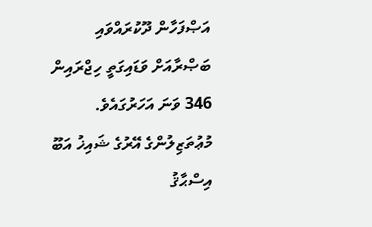އަޞްފަހާން ދޫކުރައްވައި ބަޞްރާއަށް ވަޑައިގަތީ ހިޖްރައިން 346 ވަނަ އަހަރުގައެވެ. މުޢުތަޒިލުންގެ އޭރުގެ ޝައިޚު އަބޫ އިސްޙާޤު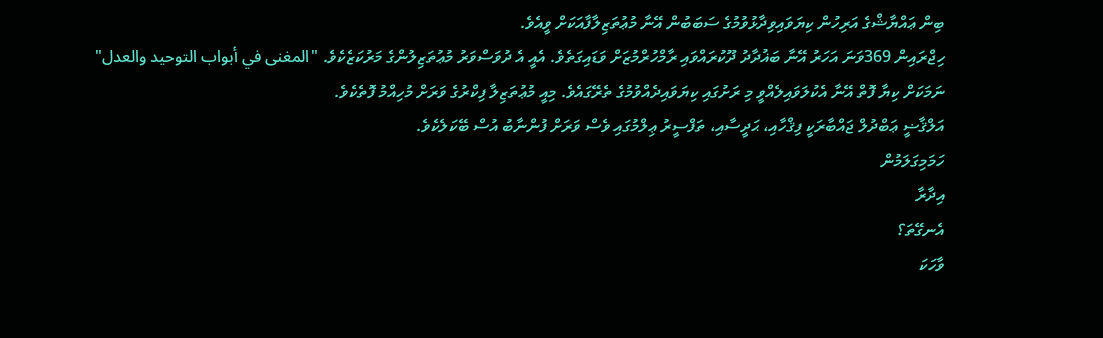ބިން ޢައްޔާޝްގެ އަރިހުން ކިޔަވައިވިދާޅުވުމުގެ ސަބަބުން އޭނާ މުޢުތަޒިލާފާއަކަށް ވީއެވެ.
ހިޖްރައިން 369ވަނަ އަހަރު އޭނާ ބަޣުދާދު ދޫކުރައްވައި ރާމްހުރްމުޒަށް ވަޑައިގަތެވެ. އެއީ އެ ދުވަސްވަރު މުޢުތަޒިލުންގެ މަރުކަޒެކެވެ. "المغنى في أبواب التوحيد والعدل" ނަމަކަށް ކިޔާ ފޮތް އޭނާ އެކުލަވައިލެއްވީ މި ރަށުގައި ކިޔަވައިދެއްވުމުގެ ތެރޭގައެވެ. މިއީ މުޢުތަޒިލާ ފިކްރުގެ ވަރަށް މުހިއްމު ފޮތެކެވެ.
އަލްޤާޟީ ޢަބްދުލް ޖައްބާރަކީ ފިޤްހާއި، ޙަދީސާއި، ތަފްސީރު ޢިލްމުގައި ވެސް ވަރަށް ފުންނާބު އުސް ބޭކަލެކެވެ.
ހަމަމިގަލަމުން
އިދާރާ
އެނގޭތަ؟
ވާހަކަ